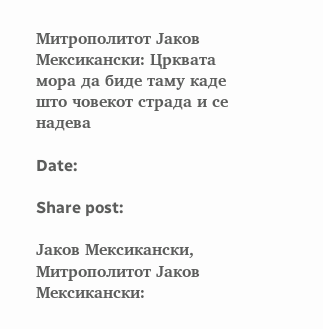Митрополитот Јаков Мексикански: Црквата мора да биде таму каде што човекот страда и се надева

Date:

Share post:

Јаков Мексикански, Митрополитот Јаков Мексикански: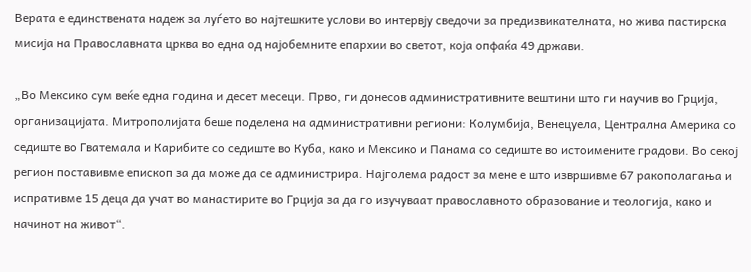Верата е единствената надеж за луѓето во најтешките услови во интервју сведочи за предизвикателната, но жива пастирска мисија на Православната црква во една од најобемните епархии во светот, која опфаќа 49 држави.

„Во Мексико сум веќе една година и десет месеци. Прво, ги донесов административните вештини што ги научив во Грција, организацијата. Митрополијата беше поделена на административни региони: Колумбија, Венецуела, Централна Америка со седиште во Гватемала и Карибите со седиште во Куба, како и Мексико и Панама со седиште во истоимените градови. Во секој регион поставивме епископ за да може да се администрира. Најголема радост за мене е што извршивме 67 ракополагања и испративме 15 деца да учат во манастирите во Грција за да го изучуваат православното образование и теологија, како и начинот на живот“.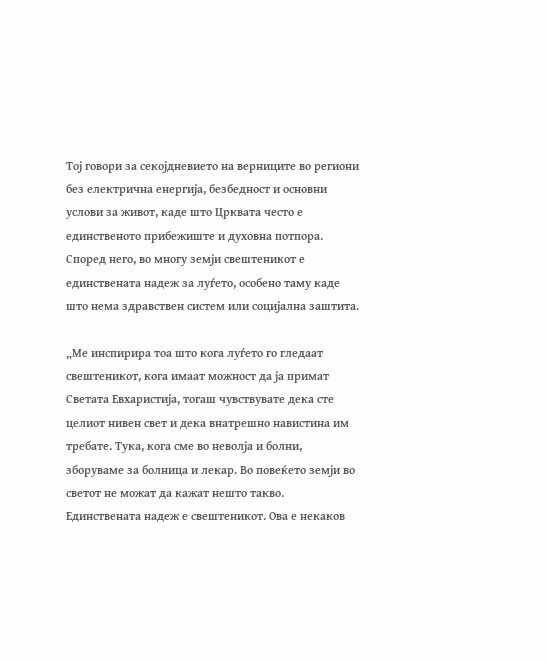Тој говори за секојдневието на верниците во региони без електрична енергија, безбедност и основни услови за живот, каде што Црквата често е единственото прибежиште и духовна потпора. Според него, во многу земји свештеникот е единствената надеж за луѓето, особено таму каде што нема здравствен систем или социјална заштита.

„Ме инспирира тоа што кога луѓето го гледаат свештеникот, кога имаат можност да ја примат Светата Евхаристија, тогаш чувствувате дека сте целиот нивен свет и дека внатрешно навистина им требате. Тука, кога сме во неволја и болни, зборуваме за болница и лекар. Во повеќето земји во светот не можат да кажат нешто такво. Единствената надеж е свештеникот. Ова е некаков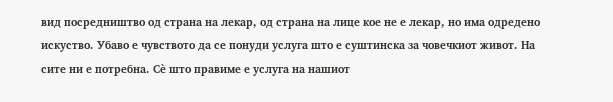вид посредништво од страна на лекар, од страна на лице кое не е лекар, но има одредено искуство. Убаво е чувството да се понуди услуга што е суштинска за човечкиот живот. На сите ни е потребна. Сè што правиме е услуга на нашиот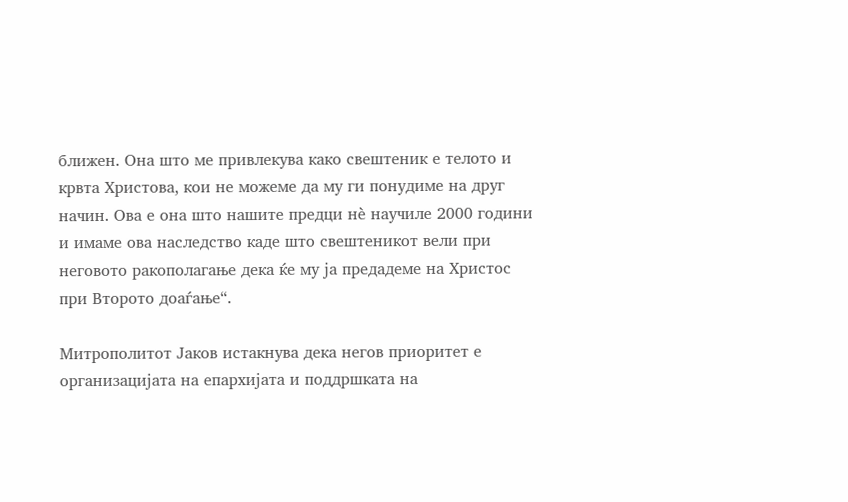ближен. Она што ме привлекува како свештеник е телото и крвта Христова, кои не можеме да му ги понудиме на друг начин. Ова е она што нашите предци нè научиле 2000 години и имаме ова наследство каде што свештеникот вели при неговото ракополагање дека ќе му ја предадеме на Христос при Второто доаѓање“.

Митрополитот Јаков истакнува дека негов приоритет е организацијата на епархијата и поддршката на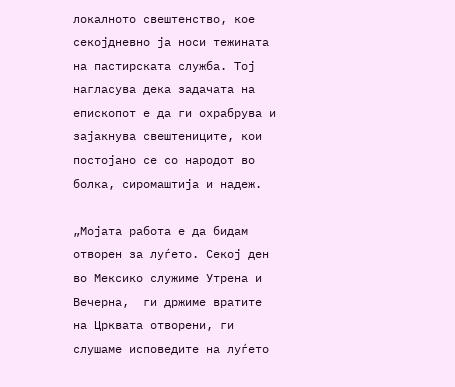локалното свештенство, кое секојдневно ја носи тежината на пастирската служба. Тој нагласува дека задачата на епископот е да ги охрабрува и зајакнува свештениците, кои постојано се со народот во болка, сиромаштија и надеж.

„Мојата работа е да бидам отворен за луѓето. Секој ден во Мексико служиме Утрена и Вечерна,  ги држиме вратите на Црквата отворени, ги слушаме исповедите на луѓето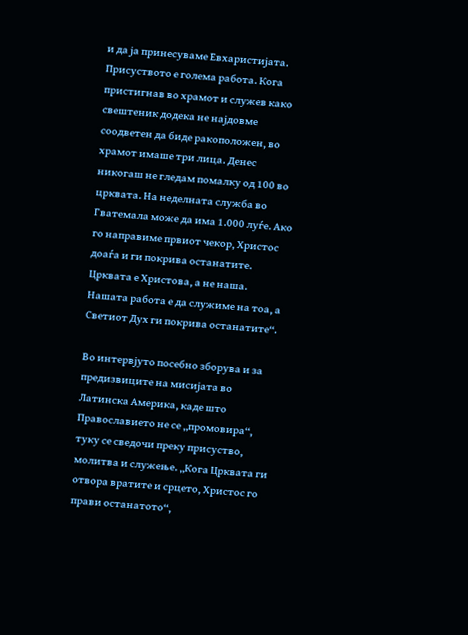и да ја принесуваме Евхаристијата. Присуството е голема работа. Кога пристигнав во храмот и служев како свештеник додека не најдовме соодветен да биде ракоположен, во храмот имаше три лица. Денес никогаш не гледам помалку од 100 во црквата. На неделната служба во Гватемала може да има 1.000 луѓе. Ако го направиме првиот чекор, Христос доаѓа и ги покрива останатите. Црквата е Христова, а не наша. Нашата работа е да служиме на тоа, а Светиот Дух ги покрива останатите“.

Во интервјуто посебно зборува и за предизвиците на мисијата во Латинска Америка, каде што Православието не се „промовира“, туку се сведочи преку присуство, молитва и служење. „Кога Црквата ги отвора вратите и срцето, Христос го прави останатото“,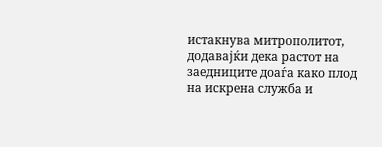истакнува митрополитот, додавајќи дека растот на заедниците доаѓа како плод на искрена служба и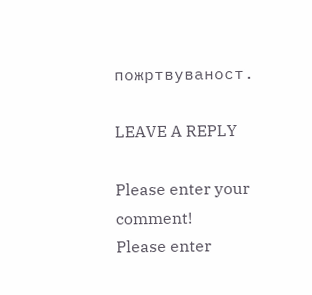пожртвуваност.

LEAVE A REPLY

Please enter your comment!
Please enter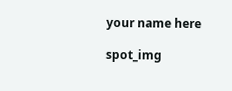your name here

spot_img